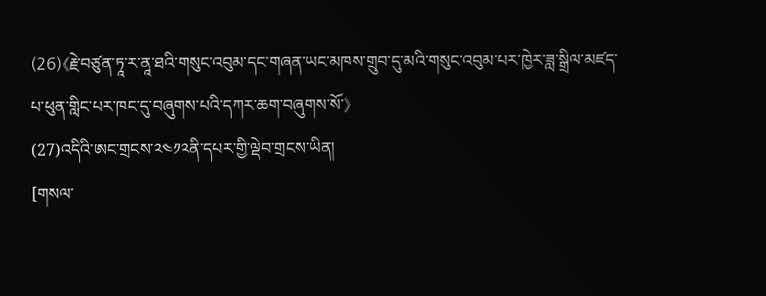(26)《རྗེ་བཙུན་ཏཱ་ར་ནཱ་ཐའི་གསུང་འབུམ་དང་གཞན་ཡང་མཁས་གྲུབ་དུ་མའི་གསུང་འབུམ་པར་ཁྱེར་ཟླ་སྒྲིལ་མཛད་པ་ཕུན་གླིང་པར་ཁང་དུ་བཞུགས་པའི་དཀར་ཆག་བཞུགས་སོ་》
(27)འདིའི་ཨང་གྲངས་༢༤༡༢ནི་དཔར་གྱི་ལྡེབ་གྲངས་ཡིན།
[གསལ་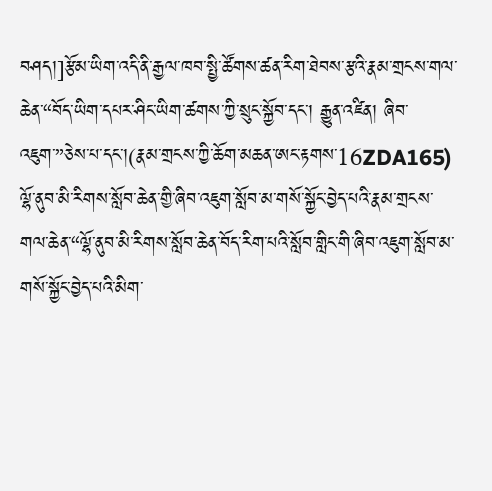བཤད།]རྩོམ་ཡིག་འདི་ནི་རྒྱལ་ཁབ་སྤྱི་ཚོགས་ཚན་རིག་ཐེབས་རྩའི་རྣམ་གྲངས་གལ་ཆེན་“བོད་ཡིག་དཔར་ཤིང་ཡིག་ཚགས་ཀྱི་སྲུང་སྐྱོབ་དང་། རྒྱུན་འཛིན། ཞིབ་འཇུག་”ཅེས་པ་དང་།(རྣམ་གྲངས་ཀྱི་ཆོག་མཆན་ཨང་རྟགས་16ZDA165) ལྷོ་ནུབ་མི་རིགས་སློབ་ཆེན་གྱི་ཞིབ་འཇུག་སློབ་མ་གསོ་སྐྱོང་བྱེད་པའི་རྣམ་གྲངས་གལ་ཆེན་“ལྷོ་ནུབ་མི་རིགས་སློབ་ཆེན་བོད་རིག་པའི་སློབ་གླིང་གི་ཞིབ་འཇུག་སློབ་མ་གསོ་སྐྱོང་བྱེད་པའི་མིག་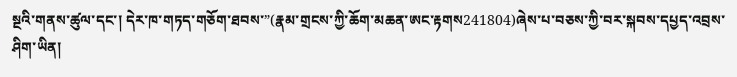སྔའི་གནས་ཚུལ་དང་། དེར་ཁ་གཏད་གཅོག་ཐབས་”(རྣམ་གྲངས་ཀྱི་ཆོག་མཆན་ཨང་རྟགས241804)ཞེས་པ་བཅས་ཀྱི་བར་སྐབས་དཔྱད་འབྲས་ཤིག་ཡིན།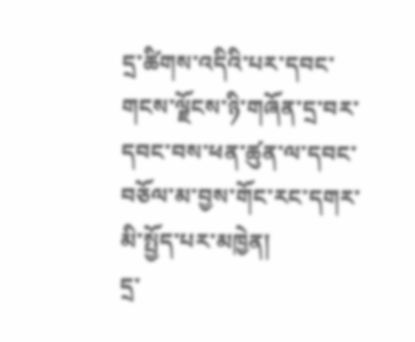དྲ་ཚིགས་འདིའི་པར་དབང་གངས་ལྗོངས་ཉི་གཞོན་དྲ་བར་དབང་བས་ཕན་ཚུན་ལ་དབང་བཅོལ་མ་བྱས་གོང་རང་དགར་མི་སྤྱོད་པར་མཁྱེན།
དྲ་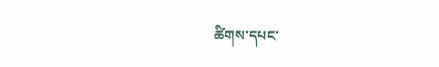ཚིགས་དཔང་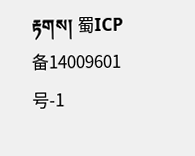རྟགས། 蜀ICP备14009601号-1